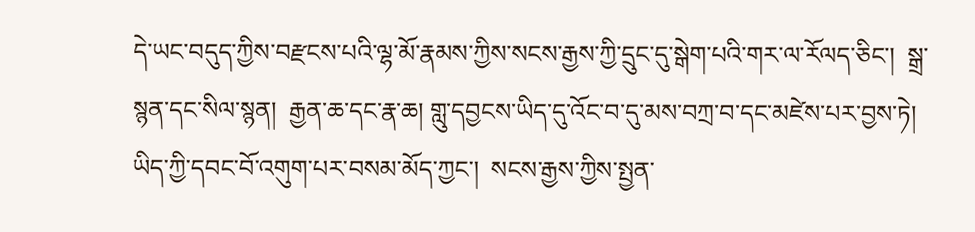དེ་ཡང་བདུད་ཀྱིས་བརྫངས་པའི་ལྷ་མོ་རྣམས་ཀྱིས་སངས་རྒྱས་ཀྱི་དྲུང་དུ་སྒེག་པའི་གར་ལ་རོལད་ཅིང་།  སྒྲ་སྙན་དང་སིལ་སྙན།  རྒྱན་ཆ་དང་རྣ་ཆ། གླུ་དབྱངས་ཡིད་དུ་འོང་བ་དུ་མས་བཀྲ་བ་དང་མཛེས་པར་བྱས་ཏེ།   ཡིད་ཀྱི་དབང་བོ་འགུག་པར་བསམ་མོད་ཀྱང་།  སངས་རྒྱས་ཀྱིས་སྤྱན་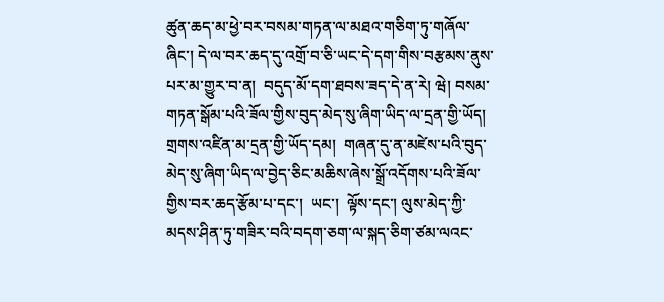ཚུན་ཆད་མ་ཕྱེ་བར་བསམ་གཏན་ལ་མཐའ་གཅིག་ཏུ་གཞོལ་ཞིང་། དེ་ལ་བར་ཆད་དུ་འགྲོ་བ་ཅི་ཡང་དེ་དག་གིས་བརྩམས་ནུས་པར་མ་གྱུར་བ་ན།  བདུད་མོ་དག་ཐབས་ཟད་དེ་ན་རེ། ཝེ། བསམ་གཏན་སྒོམ་པའི་ཟོལ་གྱིས་བུད་མེད་སུ་ཞིག་ཡིད་ལ་དྲན་གྱི་ཡོད།  གྲགས་འཛིན་མ་དྲན་གྱི་ཡོད་དམ།  གཞན་དུ་ན་མཛེས་པའི་བུད་མེད་སུ་ཞིག་ཡིད་ལ་བྱེད་ཅིང་མཆིས་ཞེས་སྒྲོ་འདོགས་པའི་ཟོལ་གྱིས་བར་ཆད་རྩོམ་པ་དང་།  ཡང་།  ལྟོས་དང་། ལུས་མེད་ཀྱི་མདས་ཤིན་ཏུ་གཟིར་བའི་བདག་ཅག་ལ་སྐད་ཅིག་ཙམ་ལའང་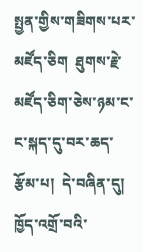སྤྱན་གྱིས་གཟིགས་པར་མཛོད་ཅིག  ཐུགས་རྗེ་མཛོད་ཅིག་ཅེས་ཉམ་ང་ང་སྐད་དུ་བར་ཆད་རྩོམ་པ།  དེ་བཞིན་དུ།  ཁྱོད་འགྲོ་བའི་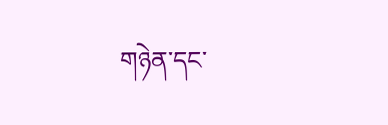གཉེན་དང་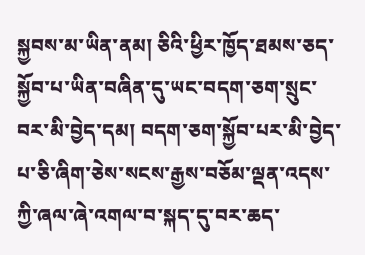སྐྱབས་མ་ཡིན་ནམ། ཅིའི་ཕྱིར་ཁྱོད་ཐམས་ཅད་སྐྱོབ་པ་ཡིན་བཞིན་དུ་ཡང་བདག་ཅག་སྲུང་བར་མི་བྱེད་དམ། བདག་ཅག་སྐྱོབ་པར་མི་བྱེད་པ་ཅི་ཞིག་ཅེས་སངས་རྒྱས་བཅོམ་ལྡན་འདས་ཀྱི་ཞལ་ཞེ་འགལ་བ་སྐད་དུ་བར་ཆད་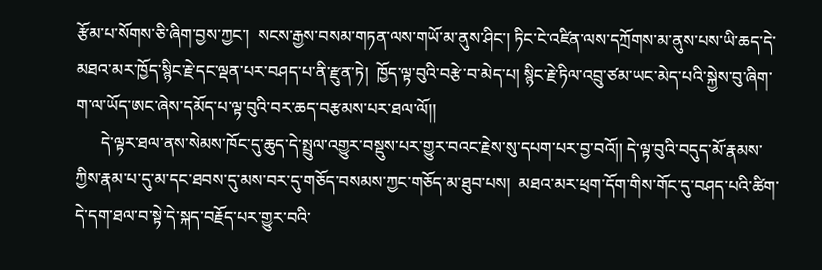རྩོམ་པ་སོགས་ཅི་ཞིག་བྱས་ཀྱང་།  སངས་རྒྱས་བསམ་གཏན་ལས་གཡོ་མ་ནུས་ཤིང་། ཏིང་ངེ་འཛིན་ལས་དཀྲོགས་མ་ནུས་པས་ཡི་ཆད་དེ་མཐའ་མར་ཁྱོད་སྙིང་རྗེ་དང་ལྡན་པར་བཤད་པ་ནི་རྫུན་ཏེ།  ཁྱོད་ལྟ་བུའི་བརྩེ་བ་མེད་པ། སྙིང་རྗེ་ཏིལ་འབྲུ་ཙམ་ཡང་མེད་པའི་སྐྱེས་བུ་ཞིག་ག་ལ་ཡོད་ཨང་ཞེས་དམོད་པ་ལྟ་བུའི་བར་ཆད་བརྩམས་པར་ཐལ་ལོ།།
      དེ་ལྟར་ཐལ་ནས་སེམས་ཁོང་དུ་ཆུད་དེ་སྤྲུལ་འགྱུར་བསྡུས་པར་གྱུར་བའང་རྗེས་སུ་དཔག་པར་བྱ་བའོ།། དེ་ལྟ་བུའི་བདུད་མོ་རྣམས་ཀྱིས་རྣམ་པ་དུ་མ་དང་ཐབས་དུ་མས་བར་དུ་གཅོད་བསམས་ཀྱང་གཅོད་མ་ཐུབ་པས།  མཐའ་མར་ཕྲག་དོག་གིས་གོང་དུ་བཤད་པའི་ཚིག་དེ་དག་ཐལ་བ་སྟེ་དེ་སྐད་བརྗོད་པར་གྱུར་བའི་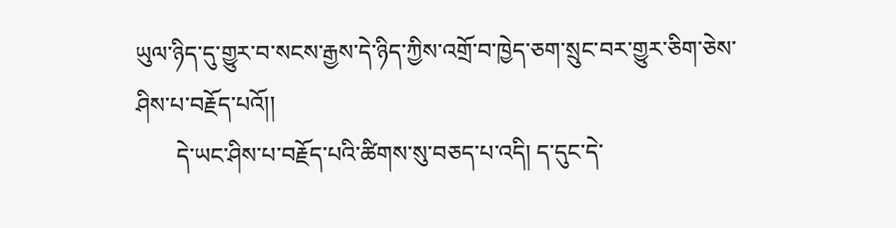ཡུལ་ཉིད་དུ་གྱུར་བ་སངས་རྒྱས་དེ་ཉིད་ཀྱིས་འགྲོ་བ་ཁྱེད་ཅག་སྲུང་བར་གྱུར་ཅིག་ཅེས་ཤིས་པ་བརྗོད་པའོ།།
       དེ་ཡང་ཤིས་པ་བརྗོད་པའི་ཚིགས་སུ་བཅད་པ་འདི། ད་དུང་དེ་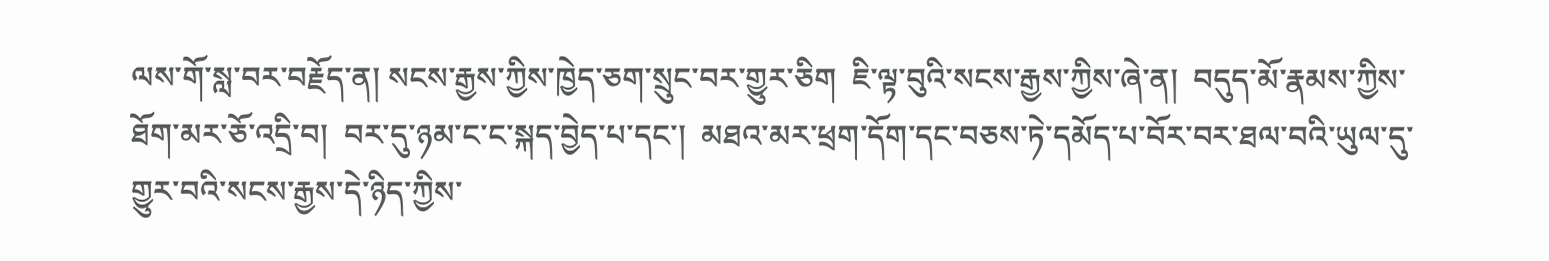ལས་གོ་སླ་བར་བརྗོད་ན། སངས་རྒྱས་ཀྱིས་ཁྱེད་ཅག་སྲུང་བར་གྱུར་ཅིག  ཇི་ལྟ་བུའི་སངས་རྒྱས་ཀྱིས་ཞེ་ན།  བདུད་མོ་རྣམས་ཀྱིས་ཐོག་མར་ཅོ་འདྲི་བ།  བར་དུ་ཉམ་ང་ང་སྐད་བྱེད་པ་དང་།  མཐའ་མར་ཕྲག་དོག་དང་བཅས་ཏེ་དམོད་པ་བོར་བར་ཐལ་བའི་ཡུལ་དུ་གྱུར་བའི་སངས་རྒྱས་དེ་ཉིད་ཀྱིས་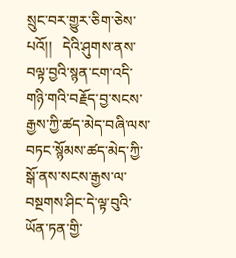སྲུང་བར་གྱུར་ཅིག་ཅེས་པའོ།།   དེའི་ཤུགས་ནས་བལྟ་བྱའི་སྙན་ངག་འདི་གཉི་གའི་བརྗོད་བྱ་སངས་རྒྱས་ཀྱི་ཚད་མེད་བཞི་ལས་བཏང་སྙོམས་ཚད་མེད་ཀྱི་སྒོ་ནས་སངས་རྒྱས་ལ་བསྔགས་ཤིང་དེ་ལྟ་བུའི་ཡོན་ཏན་གྱི་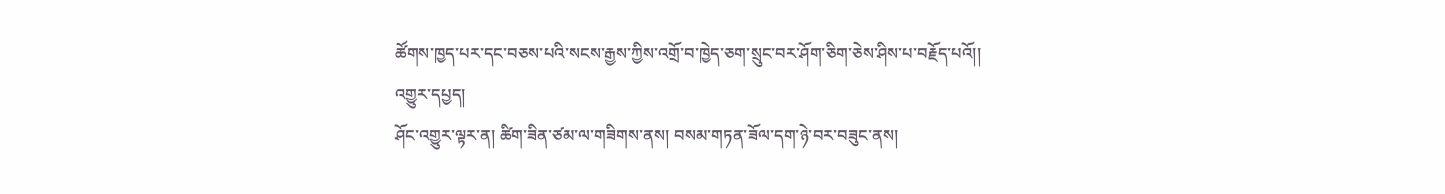ཚོགས་ཁྱད་པར་དང་བཅས་པའི་སངས་རྒྱས་ཀྱིས་འགྲོ་བ་ཁྱེད་ཅག་སྲུང་བར་ཤོག་ཅིག་ཅེས་ཤིས་པ་བརྗོད་པའོ།།
འགྱུར་དཔྱད།
ཤོང་འགྱུར་ལྟར་ན། ཚིག་ཟིན་ཙམ་ལ་གཟིགས་ནས། བསམ་གཏན་ཟོལ་དག་ཉེ་བར་བཟུང་ནས།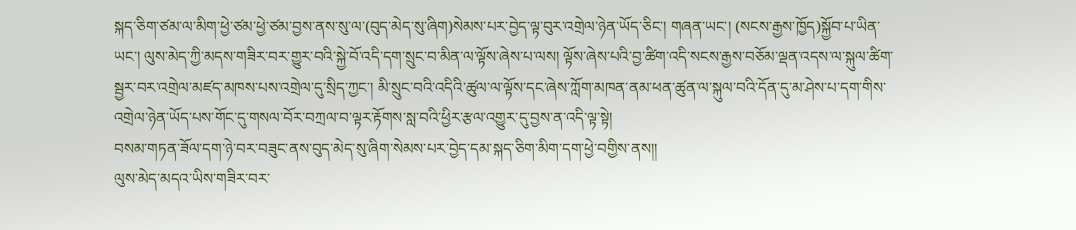སྐད་ཅིག་ཙམ་ལ་མིག་ཕྱེ་ཙམ་ཕྱེ་ཙམ་བྱས་ནས་སུ་ལ་(བུད་མེད་སུ་ཞིག)སེམས་པར་བྱེད་ལྟ་བུར་འགྲེལ་ཉེན་ཡོད་ཅིང་། གཞན་ཡང་། (སངས་རྒྱས་ཁྱོད)སྐྱོབ་པ་ཡིན་ཡང་། ལུས་མེད་ཀྱི་མདས་གཟིར་བར་གྱུར་བའི་སྐྱེ་བོ་འདི་དག་སྲུང་བ་མིན་ལ་ལྟོས་ཞེས་པ་ལས། ལྟོས་ཞེས་པའི་བྱ་ཚིག་འདི་སངས་རྒྱས་བཅོམ་ལྡན་འདས་ལ་སྐུལ་ཚིག་སྦྱར་བར་འགྲེལ་མཛད་མཁས་པས་འགྲེལ་དུ་སྲིད་ཀྱང་། མི་སྲུང་བའི་འདིའི་ཚུལ་ལ་ལྟོས་དང་ཞེས་ཀློག་མཁན་ནམ་ཕན་ཚུན་ལ་སྐུལ་བའི་དོན་དུ་མ་ཤེས་པ་དག་གིས་འགྲེལ་ཉེན་ཡོད་པས་གོང་དུ་གསལ་བོར་བཀྲལ་བ་ལྟར་རྟོགས་སླ་བའི་ཕྱིར་རྩལ་འགྱུར་དུ་བྱས་ན་འདི་ལྟ་སྟེ།
བསམ་གཏན་ཟོལ་དག་ཉེ་བར་བཟུང་ནས་བུད་མེད་སུ་ཞིག་སེམས་པར་བྱེད་དམ་སྐད་ཅིག་མིག་དག་ཕྱེ་བགྱིས་ནས།།
ལུས་མེད་མདའ་ཡིས་གཟིར་བར་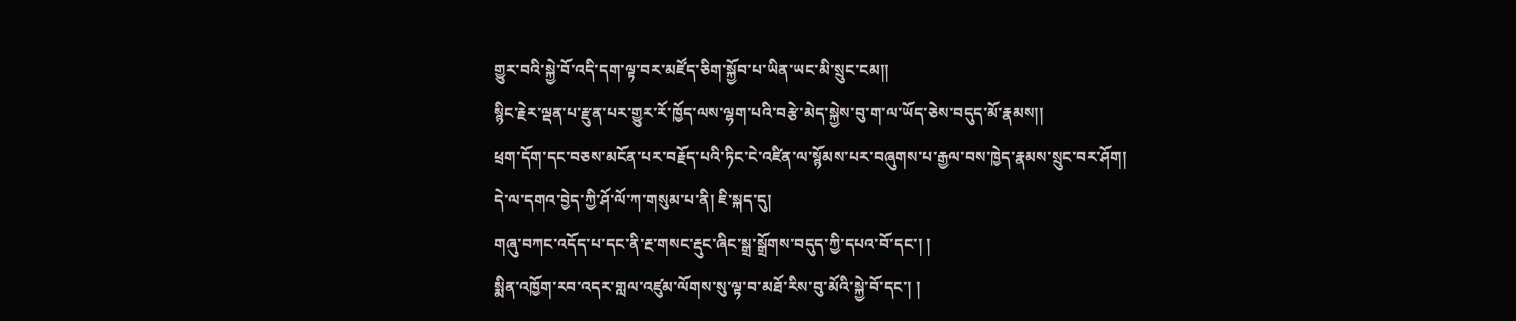གྱུར་བའི་སྐྱེ་བོ་འདི་དག་ལྟ་བར་མཛོད་ཅིག་སྐྱོབ་པ་ཡིན་ཡང་མི་སྲུང་ངམ།།
སྙིང་རྗེར་ལྡན་པ་རྫུན་པར་གྱུར་རོ་ཁྱོད་ལས་ལྷག་པའི་བརྩེ་མེད་སྐྱེས་བུ་ག་ལ་ཡོད་ཅེས་བདུད་མོ་རྣམས།།
ཕྲག་དོག་དང་བཅས་མངོན་པར་བརྗོད་པའི་ཏིང་ངེ་འཛིན་ལ་སྙོམས་པར་བཞུགས་པ་རྒྱལ་བས་ཁྱེད་རྣམས་སྲུང་བར་ཤོག།
དེ་ལ་དགའ་བྱེད་ཀྱི་ཤོ་ལོ་ཀ་གསུམ་པ་ནི། ཇི་སྐད་དུ།
གཞུ་བཀང་འདོད་པ་དང་ནི་རྔ་གསང་རྡུང་ཞིང་སྒྲ་སྒྲོགས་བདུད་ཀྱི་དཔའ་བོ་དང་། །
སྨིན་འཁྱོག་རབ་འདར་གླལ་འཛུམ་ལོགས་སུ་ལྟ་བ་མཐོ་རིས་བུ་མོའི་སྐྱེ་བོ་དང་། །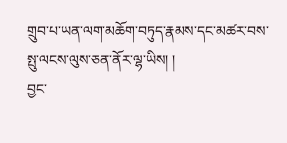གྲུབ་པ་ཡན་ལག་མཆོག་བཏུད་རྣམས་དང་མཚར་བས་སྤུ་ལངས་ལུས་ཅན་ནོར་ལྷ་ཡིས། །
བྱང་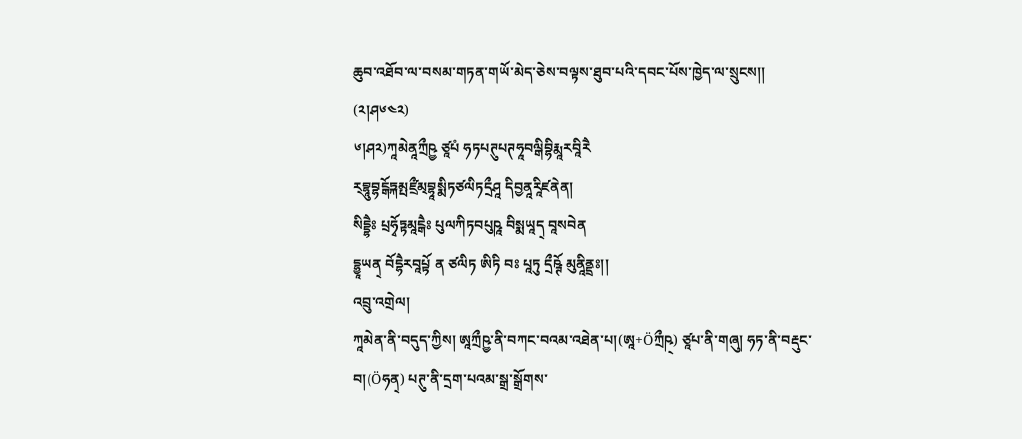ཆུབ་འཐོབ་ལ་བསམ་གཏན་གཡོ་མེད་ཅེས་བལྟས་ཐུབ་པའི་དབང་པོས་ཁྱེད་ལ་སྲུངས།།
(༢།ཤ༦༤༢)
༦།ཤ༢)ཀཱམེནཱཀྲྀཥྱ ཙཱཔཾ ཧཏཔཊུཔཊཧཱབལྒིབྷིརྨཱརབཱིརཻ
ར྄བྷཱུབྷངྒོཏྐམྤཛྲྀམ྄བྷཱསྨིཏཙལིཏདྲྀཤཱ དིབྱནཱརཱིཛནེན།
སིདྡྷཻཿ པྲཧྭོཏྟམཱངྒཻཿ པུལཀིཏབཔུཥཱ བིསྨཡཱད྄ བཱསབེན
དྷྱཱཡན྄ བོདྷཻརབཱཔྟོ ན ཙལིཏ ཨིཏི བཿ པཱཏུ དྲྀཥྚོ མུནཱིནྡྲཿ།།
འབྲུ་འགྲེལ།
ཀཱམེན་ནི་བདུད་ཀྱིས། ཨཱཀྲྀཥྱ་ནི་བཀང་བའམ་འཐེན་པ།(ཨཱ+Öཀྲྀཥ྄) ཙཱཔ་ནི་གཞུ། ཧཏ་ནི་བརྡུང་བ།(Öཧན྄) པཊུ་ནི་དྲག་པའམ་སྒྲ་སྒྲོགས་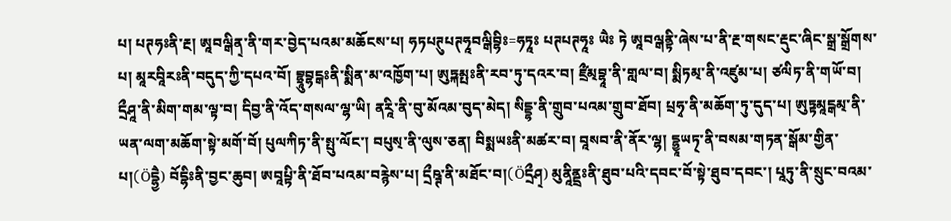པ། པཊཧཿནི་རྔ། ཨཱབལྒིན྄་ནི་གར་བྱེད་པའམ་མཆོངས་པ། ཧཏཔཊུཔཊཧཱབལྒིབྷིཿ=ཧཏཱཿ པཊཔཊཧཱཿ ཡཻཿ ཏེ ཨཱབལྒནྟི་ཞེས་པ་ནི་རྔ་གསང་རྡུང་ཞིང་སྒྲ་སྒྲོགས་པ། མཱརབཱིརཿནི་བདུད་ཀྱི་དཔའ་བོ། བྷྲཱུབྷངྒཿནི་སྨིན་མ་འཁྱོག་པ། ཨུཏྐམྤཿནི་རབ་ཏུ་དའར་བ། ཛྲྀམ྄བྷཱ་ནི་གླལ་བ། སྨིཏམ྄་ནི་འཛུམ་པ། ཙལིཏ་ནི་གཡོ་བ། དྲྀཤཱ་ནི་མིག་གམ་ལྟ་བ། དིབྱ་ནི་འོད་གསལ་ལྷ་ཡི། ནརཱི་ནི་བུ་མོའམ་བུད་མེད། སིདྡྷ་ནི་གྲུབ་པའམ་གྲུབ་ཐོབ། པྲཧྭ་ནི་མཆོག་ཏུ་དུད་པ། ཨུཏྟམཱངྒམ྄་ནི་ཡན་ལག་མཆོག་སྟེ་མགོ་བོ། པུལཀིཏ་ནི་སྤུ་ལོང་། བཔུས྄་ནི་ལུས་ཅན། བིསྨཡཿནི་མཚར་བ། བཱསབ་ནི་ནོར་ལྷ། དྷྱཱཡཏ྄་ནི་བསམ་གཏན་སྒོམ་གྱིན་པ།(Öདྷྱཻ) བོདྷིཿནི་བྱང་ཆུབ། ཨབཱཔྟི་ནི་ཐོབ་པའམ་བརྙེས་པ། དྲྀཥྚ་ནི་མཐོང་བ།(Öདྲྀཤ྄) མུནཱིནྡྲཿནི་ཐུབ་པའི་དབང་བོ་སྟེ་ཐུབ་དབང་། པཱཏུ་ནི་སྲུང་བའམ་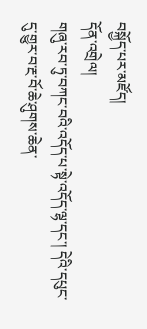བསྐྱོད་པར་མཛོད།
དོན་འགྲེལ།
གཞུ་རབ་ཏུ་བཀང་བའི་འདོད་པ་སྟེ་འདོད་ལྷ་དང་། དེའི་དཔུང་དུ་གྱུར་བ་རྔ་བོ་ཆེ་ཤུགས་ཆེན་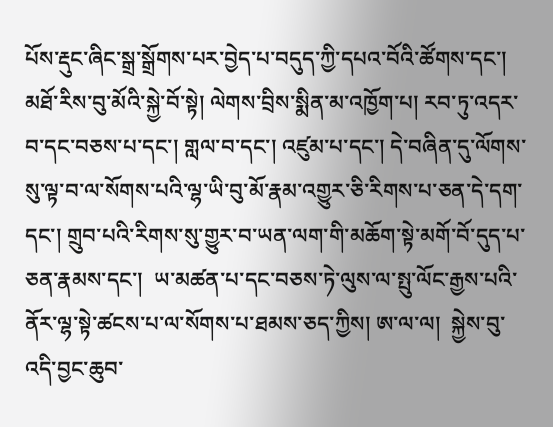པོས་རྡུང་ཞིང་སྒྲ་སྒྲོགས་པར་བྱེད་པ་བདུད་ཀྱི་དཔའ་བོའི་ཚོགས་དང་། མཐོ་རིས་བུ་མོའི་སྐྱེ་བོ་སྟེ། ལེགས་བྲིས་སྨིན་མ་འཁྱོག་པ། རབ་ཏུ་འདར་བ་དང་བཅས་པ་དང་། གླལ་བ་དང་། འཛུམ་པ་དང་། དེ་བཞིན་དུ་ལོགས་སུ་ལྟ་བ་ལ་སོགས་པའི་ལྷ་ཡི་བུ་མོ་རྣམ་འགྱུར་ཅི་རིགས་པ་ཅན་དེ་དག་དང་། གྲུབ་པའི་རིགས་སུ་གྱུར་བ་ཡན་ལག་གི་མཆོག་སྟེ་མགོ་བོ་དུད་པ་ཅན་རྣམས་དང་།  ཡ་མཚན་པ་དང་བཅས་ཏེ་ལུས་ལ་སྤུ་ལོང་རྒྱས་པའི་ནོར་ལྷ་སྟེ་ཚངས་པ་ལ་སོགས་པ་ཐམས་ཅད་ཀྱིས། ཨ་ལ་ལ།  སྐྱེས་བུ་འདི་བྱང་ཆུབ་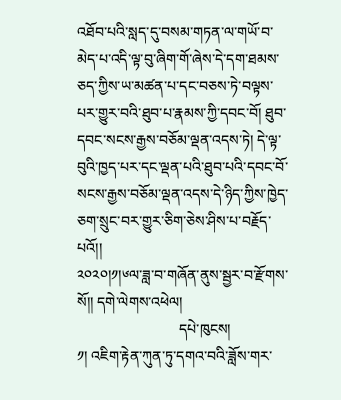འཐོབ་པའི་སླད་དུ་བསམ་གཏན་ལ་གཡོ་བ་མེད་པ་འདི་ལྟ་བུ་ཞིག་གོ་ཞེས་དེ་དག་ཐམས་ཅད་ཀྱིས་ཡ་མཚན་པ་དང་བཅས་ཏེ་བལྟས་པར་གྱུར་བའི་ཐུབ་པ་རྣམས་ཀྱི་དབང་བོ། ཐུབ་དབང་སངས་རྒྱས་བཅོམ་ལྡན་འདས་ཏེ། དེ་ལྟ་བུའི་ཁྱད་པར་དང་ལྡན་པའི་ཐུབ་པའི་དབང་བོ་སངས་རྒྱས་བཅོམ་ལྡན་འདས་དེ་ཉིད་ཀྱིས་ཁྱེད་ཅག་སྲུང་བར་གྱུར་ཅིག་ཅེས་ཤིས་པ་བརྗོད་པའོ།།
༢༠༢༠།༡།༦ལ་ཟླ་བ་གཞོན་ནུས་སྦྱར་བ་རྫོགས་སོ།། དགེ་ལེགས་འཕེལ།
                            དཔེ་ཁུངས།
༡། འཇིག་རྟེན་ཀུན་ཏུ་དགའ་བའི་ཟློས་གར་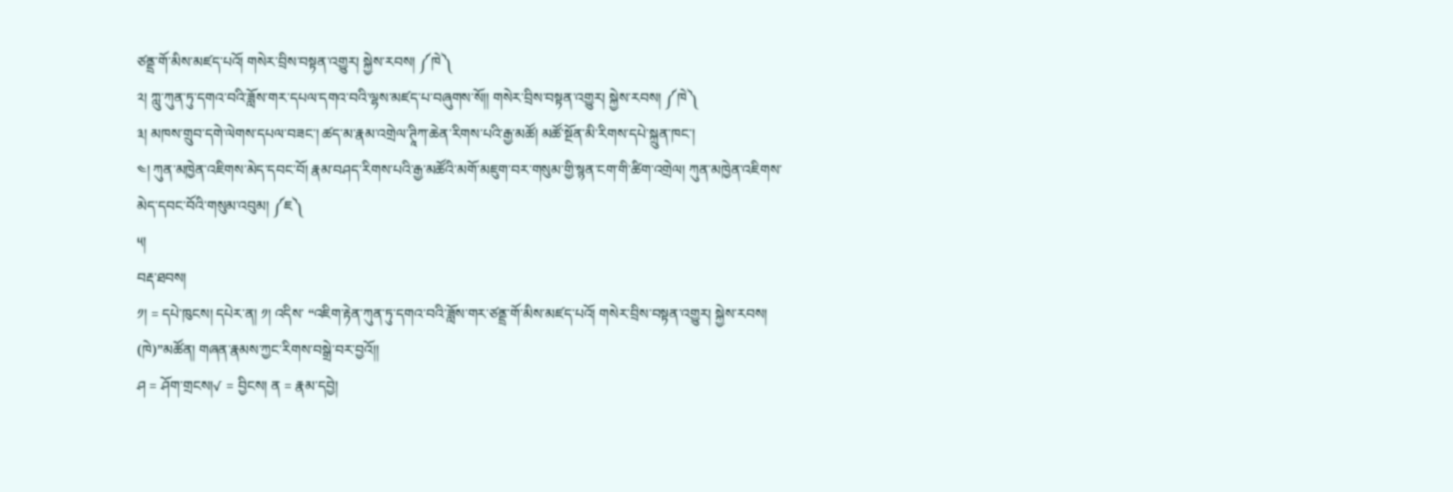ཙནྡྲ་གོ་མིས་མཛད་པའོ། གསེར་བྲིས་བསྟན་འགྱུར། སྐྱེས་རབས། ༼ཁེ༽
༢། ཀླུ་ཀུན་ཏུ་དགའ་བའི་ཟློས་གར་དཔལ་དགའ་བའི་ལྷས་མཛད་པ་བཞུགས་སོ།། གསེར་བྲིས་བསྟན་འགྱུར། སྐྱེས་རབས། ༼ཁེ༽
༣། མཁས་གྲུབ་དགེ་ལེགས་དཔལ་བཟང་། ཚད་མ་རྣམ་འགྲེལ་ཊཱིཀ་ཆེན་རིགས་པའི་རྒྱ་མཚོ། མཚོ་སྔོན་མི་རིགས་དཔེ་སྐྲུན་ཁང་།
༤། ཀུན་མཁྱེན་འཇིགས་མེད་དབང་བོ། རྣམ་བཤད་རིགས་པའི་རྒྱ་མཚོའི་མགོ་མཇུག་བར་གསུམ་གྱི་སྙན་ངག་གི་ཚིག་འགྲེལ། ཀུན་མཁྱེན་འཇིགས་མེད་དབང་བོའི་གསུམ་འབུམ། ༼ཇ༽
༥།
བརྡ་ཐབས།
༡། = དཔེ་ཁུངས། དཔེར་ན། ༡། འདིས་ “འཇིག་རྟེན་ཀུན་ཏུ་དགའ་བའི་ཟློས་གར་ཙནྡྲ་གོ་མིས་མཛད་པའོ། གསེར་བྲིས་བསྟན་འགྱུར། སྐྱེས་རབས། (ཁེ)”མཚོན། གཞན་རྣམས་ཀྱང་རིགས་བསྒྲེ་བར་བྱའོ།།
ཤ = ཤོག་གྲངས།√ = བྱིངས། ན = རྣམ་དབྱེ།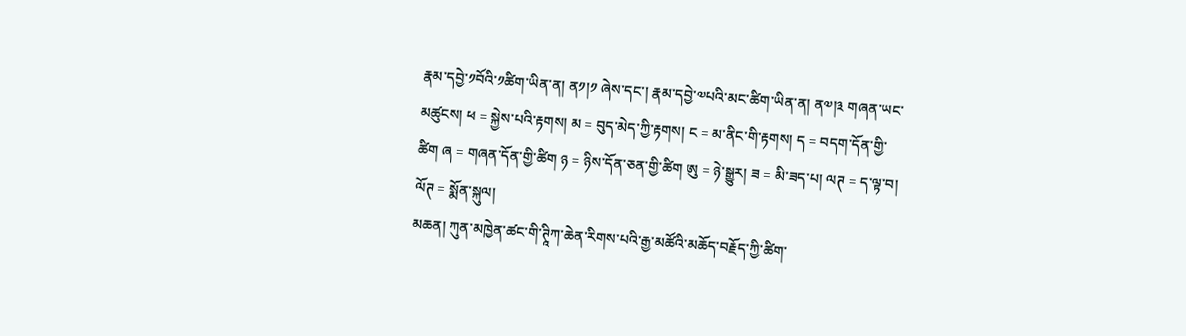རྣམ་དབྱེ་༡བོའི་༡ཚིག་ཡིན་ན། ན༡།༡ ཞེས་དང་། རྣམ་དབྱེ་༧པའི་མང་ཚིག་ཡིན་ན། ན༧།༣ གཞན་ཡང་མཚུངས། ཕ = སྐྱེས་པའི་རྟགས། མ = བུད་མེད་ཀྱི་རྟགས། ང = མ་ནིང་གི་རྟགས། ད = བདག་དོན་གྱི་ཚིག ཞ = གཞན་དོན་གྱི་ཚིག ཉ = ཉིས་དོན་ཅན་གྱི་ཚིག ཨུ = ཉེ་སྒྱུར། ཟ = མི་ཟད་པ། ལཊ = ད་ལྟ་བ། ལོཊ = སྨོན་སྐུལ།
མཆན། ཀུན་མཁྱེན་ཚང་གི་ཊཱིཀ་ཆེན་རིགས་པའི་རྒྱ་མཚོའི་མཆོད་བརྗོད་ཀྱི་ཚིག་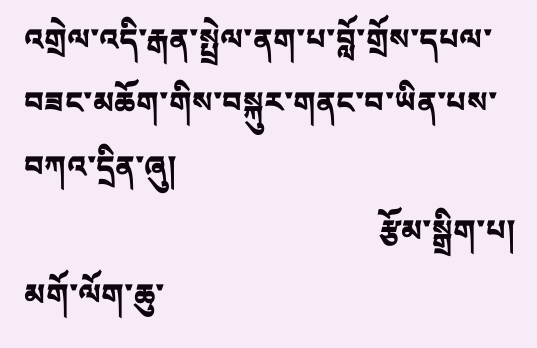འགྲེལ་འདི་རྒན་སྤྲེལ་ནག་པ་བློ་གྲོས་དཔལ་བཟང་མཆོག་གིས་བསྐུར་གནང་བ་ཡིན་པས་བཀའ་དྲིན་ཞུ།
                                               རྩོམ་སྒྲིག་པ། མགོ་ལོག་ཆུ་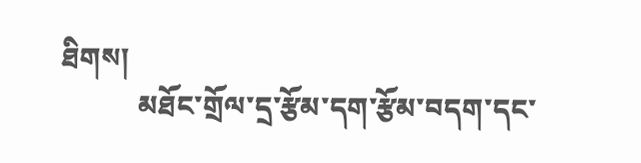ཐིགས།
           མཐོང་གྲོལ་དྲ་རྩོམ་དག་རྩོམ་བདག་དང་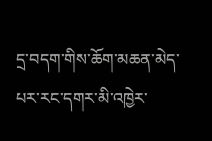དྲ་བདག་གིས་ཆོག་མཆན་མེད་པར་རང་དགར་མི་འཁྱེར་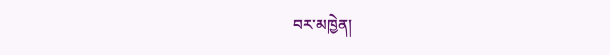བར་མཁྱེན།